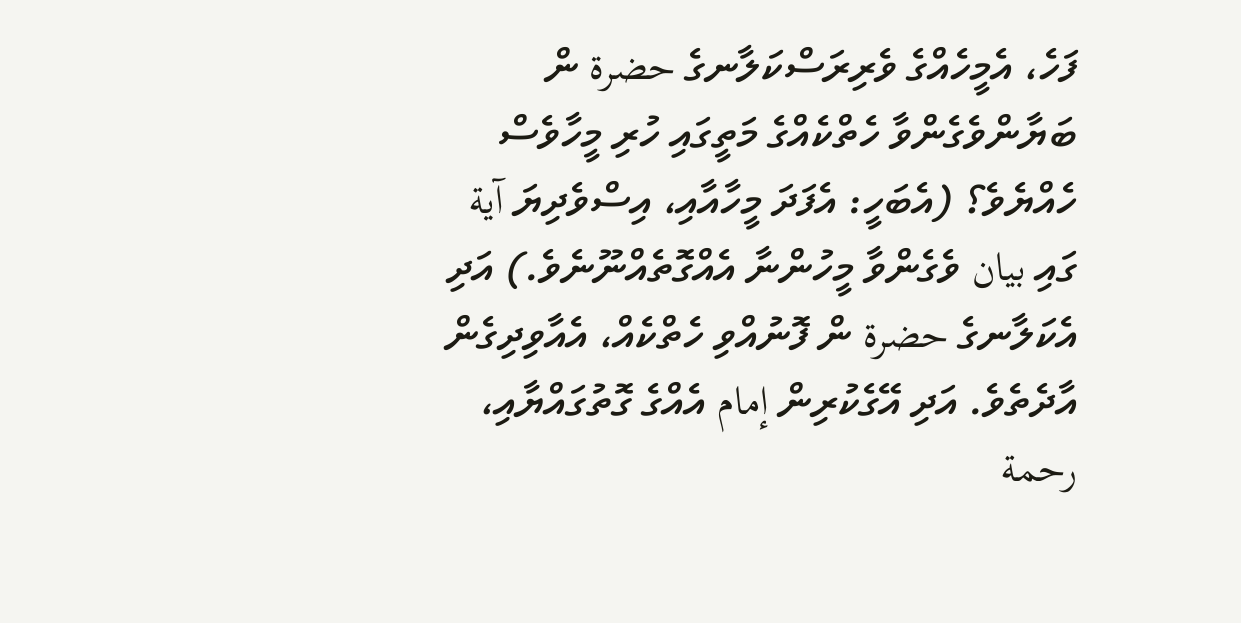ފަހެ، އެމީހެއްގެ ވެރިރަސްކަލާނގެ حضرة ން ބަޔާންވެގެންވާ ހެތްކެއްގެ މަތީގައި ހުރި މީހާވެސް ހެއްޔެވެ؟ (އެބަހީ: އެފަދަ މީހާއާއި، އިސްވެދިޔަ آية ގައި بيان ވެގެންވާ މީހުންނާ އެއްގޮތެއްނޫނެވެ.) އަދި އެކަލާނގެ حضرة ން ފޮނުއްވި ހެތްކެއް، އެއާވިދިގެން އާދެތެވެ. އަދި އޭގެކުރިން إمام އެއްގެ ގޮތުގައްޔާއި، رحمة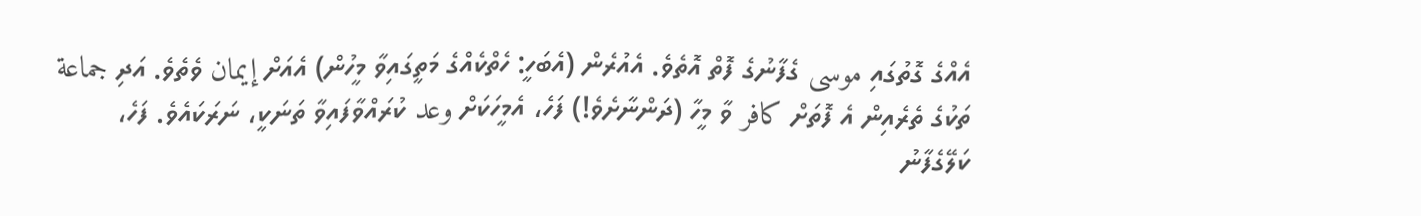އެއްގެ ގޮތުގައި موسى ގެފާނުގެ ފޮތް އޮތެވެ. އެއުރެން (އެބަހީ: ހެތްކެއްގެ މަތީގައިވާ މީހުން) އެއަށް إيمان ވެތެވެ. އަދި جماعة ތަކުގެ ތެރެއިން އެ ފޮތަށް كافر ވާ މީހާ (ދަންނާށެވެ!) ފަހެ، އެމީހަކަށް وعد ކުރައްވާފައިވާ ތަނަކީ، ނަރަކައެވެ. ފަހެ، ކަލޭގެފާނު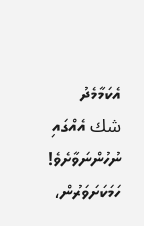އެކަމާމެދު شك އެއްގައި ނުހުންނަވާށެވެ! ހަމަކަށަވަރުން،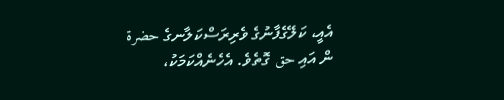އެއީ، ކަލޭގެފާނުގެ ވެރިރަސްކަލާނގެ حضرة ން އައި حق ގޮތެވެ. އެހެނެއްކަމަކު،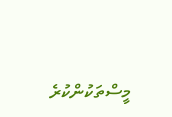މީސްތަކުންކުރެ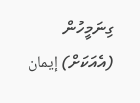ގިނަމީހުން (އެއަކަށް) إيمان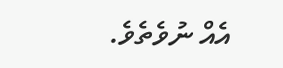އެއް ނުވެތެވެ.